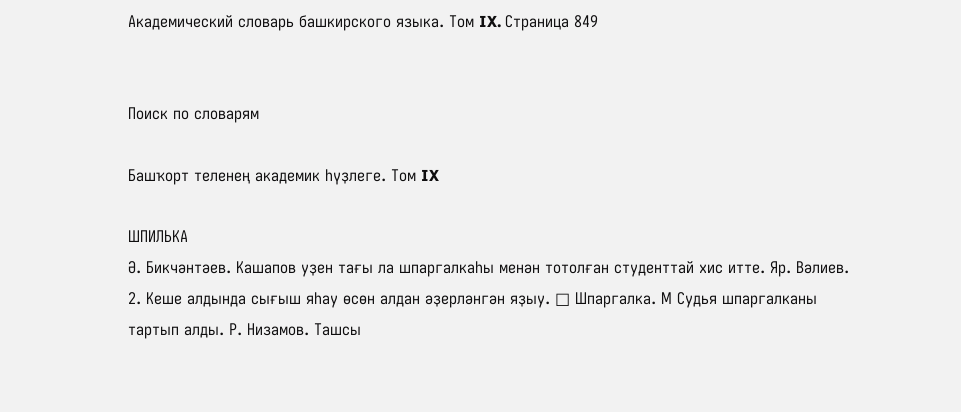Академический словарь башкирского языка. Том IX. Страница 849


Поиск по словарям

Башҡорт теленең академик һүҙлеге. Том IX

ШПИЛЬКА
Ә. Бикчәнтәев. Кашапов уҙен тағы ла шпаргалкаһы менән тотолған студенттай хис итте. Яр. Вәлиев.
2. Кеше алдында сығыш яһау өсөн алдан әҙерләнгән яҙыу. □ Шпаргалка. М Судья шпаргалканы тартып алды. Р. Низамов. Ташсы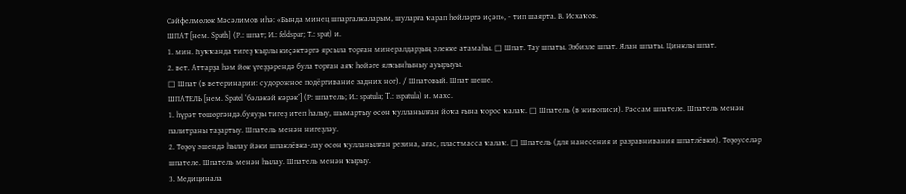Сәйфелмөлөк Мәсәлимов иһә: «Бында минец шпаргалкаларым, шуларға ҡарап һөйләргә иҫәп», - тип шаярта. В. Исхаҡов.
ШПАТ [нем. Spath] (Р.: шпат; И.: feldspar; Т.: spat) и.
1. мин. Һуҡҡанда тигеҙ ҡырлы киҫәктәргә ярсыла торған минералдарҙың элекке атамаһы. □ Шпат. Тау шпаты. Эзбизле шпат. Ялан шпаты. Цинклы шпат.
2. вет. Аттарҙа һәм йөк үгеҙҙәрендә була торған аяҡ һөйәге ялҡынһыныу ауырыуы.
□ Шпат (в ветеринарии: судорожное подёргивание задних ног). / Шпатовый. Шпат шеше.
ШПАТЕЛЬ [нем. Spatel ‘бәләкәй кәрәк’] (Р: шпатель; И.: spatula; T.: ıspatula) и. махс.
1. һүрәт төшөргәндә.буяуҙы тигеҙ итеп һалыу, шымартыу өсөн ҡулланылған йоҡа ғына ҡорос ҡалаҡ. □ Шпатель (в живописи). Рәссам шпателе. Шпатель менән палитраны таҙартыу. Шпатель менән нигеҙләу.
2. Төҙөү эшендә һылау йәки шпаклёвка-лау өсөн ҡулланылған резина, ағас, пластмасса ҡалаҡ. □ Шпатель (для нанесения и разравнивания шпатлёвки). Төҙөуселәр шпателе. Шпатель менән һылау. Шпатель менән ҡырыу.
3. Медицинала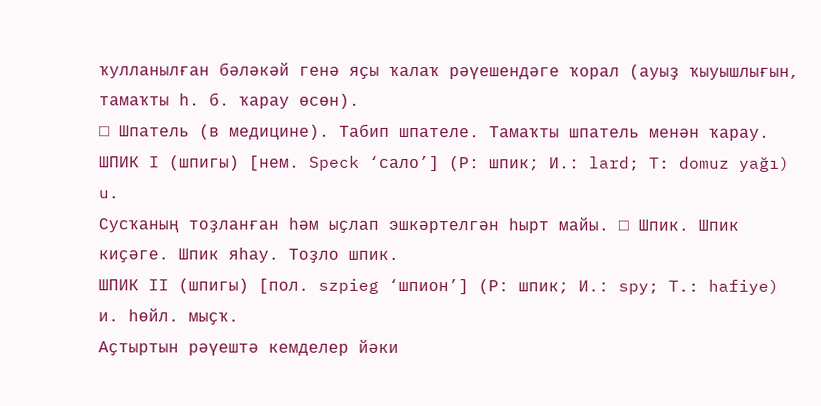ҡулланылған бәләкәй генә яҫы ҡалаҡ рәүешендәге ҡорал (ауыҙ ҡыуышлығын, тамаҡты һ. б. ҡарау өсөн).
□ Шпатель (в медицине). Табип шпателе. Тамаҡты шпатель менән ҡарау.
ШПИК I (шпигы) [нем. Speck ‘сало’] (Р: шпик; И.: lard; T: domuz yağı) u.
Сусҡаның тоҙланған һәм ыҫлап эшкәртелгән һырт майы. □ Шпик. Шпик киҫәге. Шпик яһау. Тоҙло шпик.
ШПИК II (шпигы) [пол. szpieg ‘шпион’] (Р: шпик; И.: spy; T.: hafiye) и. һөйл. мыҫҡ.
Аҫтыртын рәүештә кемделер йәки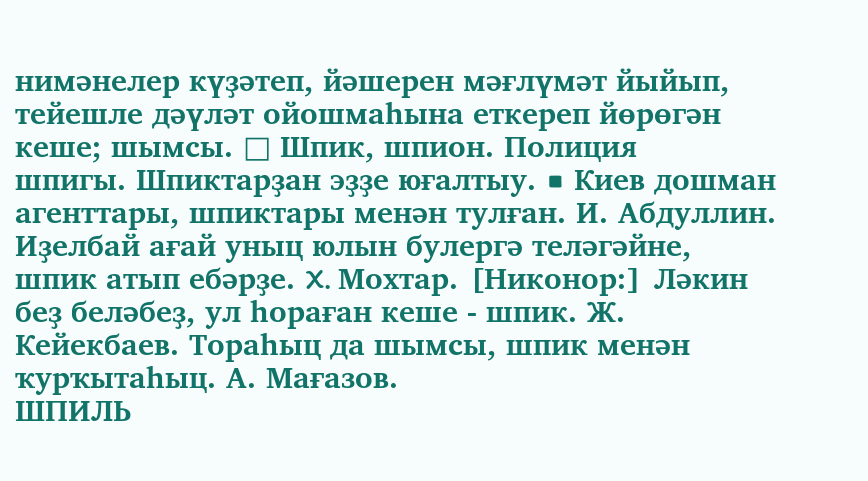нимәнелер күҙәтеп, йәшерен мәғлүмәт йыйып, тейешле дәүләт ойошмаһына еткереп йөрөгән кеше; шымсы. □ Шпик, шпион. Полиция
шпигы. Шпиктарҙан эҙҙе юғалтыу. ■ Киев дошман агенттары, шпиктары менән тулған. И. Абдуллин. Иҙелбай ағай уныц юлын булергә теләгәйне, шпик атып ебәрҙе. X. Мохтар. [Никонор:] Ләкин беҙ беләбеҙ, ул һораған кеше - шпик. Ж. Кейекбаев. Тораһыц да шымсы, шпик менән ҡурҡытаһыц. А. Мағазов.
ШПИЛЬ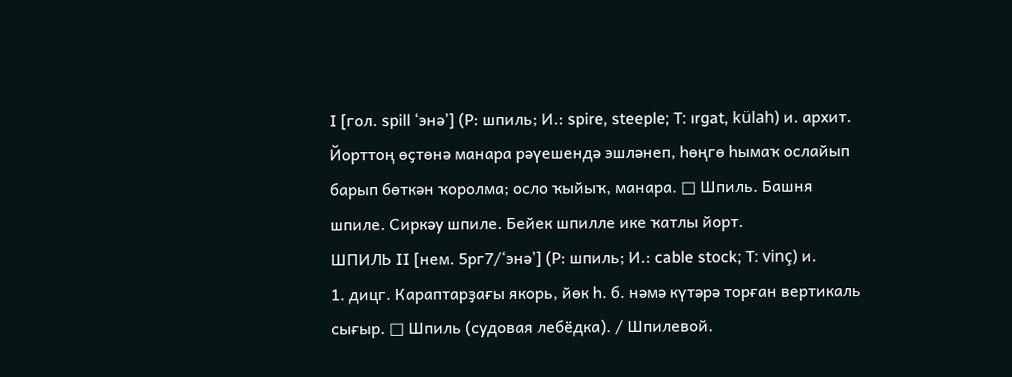I [гол. spill ‘энә’] (Р: шпиль; И.: spire, steeple; T: ırgat, külah) и. архит.
Йорттоң өҫтөнә манара рәүешендә эшләнеп, һөңгө һымаҡ ослайып барып бөткән ҡоролма; осло ҡыйыҡ, манара. □ Шпиль. Башня шпиле. Сиркәу шпиле. Бейек шпилле ике ҡатлы йорт.
ШПИЛЬ II [нем. 5рг7/‘энә’] (Р: шпиль; И.: cable stock; T: vinç) и.
1. дицг. Караптарҙағы якорь, йөк һ. б. нәмә күтәрә торған вертикаль сығыр. □ Шпиль (судовая лебёдка). / Шпилевой.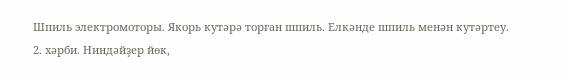Шпиль электромоторы. Якорь кутәрә торған шпиль. Елкәнде шпиль менән кутәртеу.
2. хәрби. Ниндәйҙер йөк,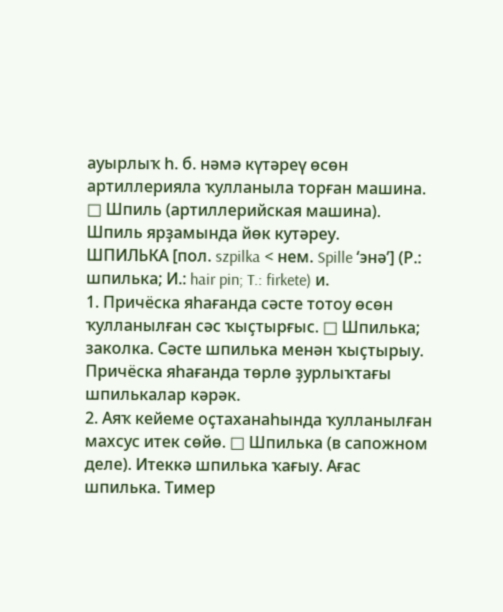ауырлыҡ һ. б. нәмә күтәреү өсөн артиллерияла ҡулланыла торған машина. □ Шпиль (артиллерийская машина). Шпиль ярҙамында йөк кутәреу.
ШПИЛЬКА [пол. szpilka < нем. Spille ‘энә’] (Р.: шпилька; И.: hair pin; T.: firkete) и.
1. Причёска яһағанда сәсте тотоу өсөн ҡулланылған сәс ҡыҫтырғыс. □ Шпилька; заколка. Сәсте шпилька менән ҡыҫтырыу. Причёска яһағанда төрлө ҙурлыҡтағы шпилькалар кәрәк.
2. Аяҡ кейеме оҫтаханаһында ҡулланылған махсус итек сөйө. □ Шпилька (в сапожном деле). Итеккә шпилька ҡағыу. Ағас шпилька. Тимер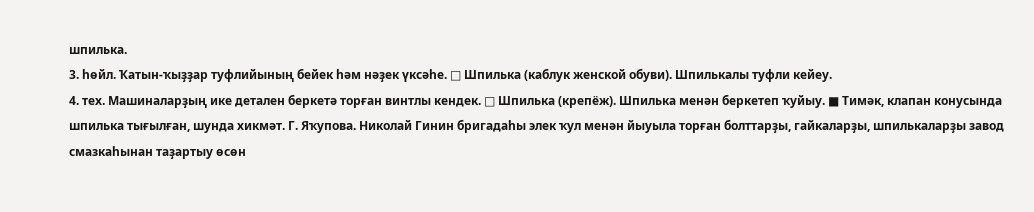шпилька.
3. һөйл. Ҡатын-ҡыҙҙар туфлийының бейек һәм нәҙек үксәһе. □ Шпилька (каблук женской обуви). Шпилькалы туфли кейеу.
4. тех. Машиналарҙың ике детален беркетә торған винтлы кендек. □ Шпилька (крепёж). Шпилька менән беркетеп ҡуйыу. ■ Тимәк, клапан конусында шпилька тығылған, шунда хикмәт. Г. Яҡупова. Николай Гинин бригадаһы элек ҡул менән йыуыла торған болттарҙы, гайкаларҙы, шпилькаларҙы завод смазкаһынан таҙартыу өсөн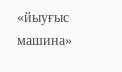«йыуғыс машина»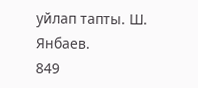уйлап тапты. Ш. Янбаев.
849